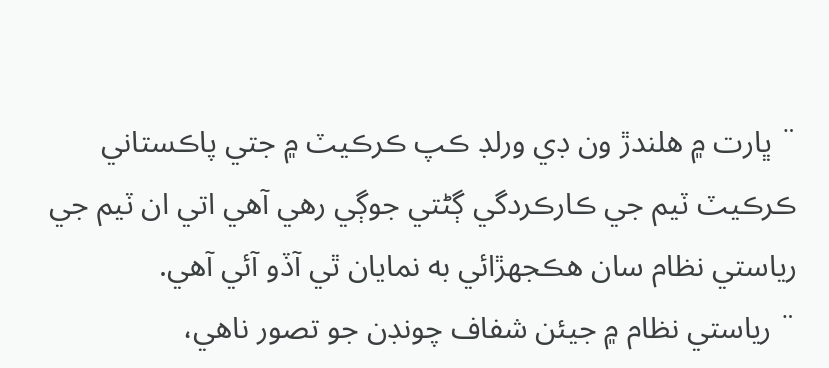¨ ڀارت ۾ هلندڙ ون ڊي ورلڊ ڪپ ڪرڪيٽ ۾ جتي پاڪستاني ڪرڪيٽ ٽيم جي ڪارڪردگي ڳڻتي جوڳي رهي آهي اتي ان ٽيم جي رياستي نظام سان هڪجهڙائي به نمايان ٿي آڏو آئي آهي.
¨ رياستي نظام ۾ جيئن شفاف چونڊن جو تصور ناهي،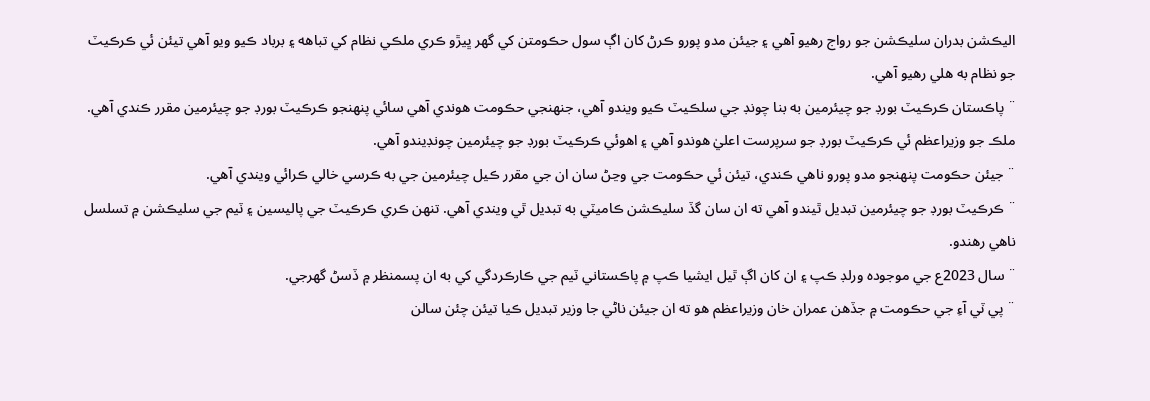اليڪشن بدران سليڪشن جو رواج رهيو آهي ۽ جيئن مدو پورو ڪرڻ کان اڳ سول حڪومتن کي گهر ڀيڙو ڪري ملڪي نظام کي تباهه ۽ برباد ڪيو ويو آهي تيئن ئي ڪرڪيٽ جو نظام به هلي رهيو آهي.
¨ پاڪستان ڪرڪيٽ بورڊ جو چيئرمين به بنا چونڊ جي سلڪيٽ ڪيو ويندو آهي، جنهنجي حڪومت هوندي آهي سائي پنهنجو ڪرڪيٽ بورڊ جو چيئرمين مقرر ڪندي آهي. ملڪ جو وزيراعظم ئي ڪرڪيٽ بورڊ جو سرپرست اعليٰ هوندو آهي ۽ اهوئي ڪرڪيٽ بورڊ جو چيئرمين چونڊيندو آهي.
¨ جيئن حڪومت پنهنجو مدو پورو ناهي ڪندي، تيئن ئي حڪومت جي وڃڻ سان ان جي مقرر ڪيل چيئرمين جي به ڪرسي خالي ڪرائي ويندي آهي.
¨ ڪرڪيٽ بورڊ جو چيئرمين تبديل ٿيندو آهي ته ان سان گڏ سليڪشن ڪاميٽي به تبديل ٿي ويندي آهي. تنهن ڪري ڪرڪيٽ جي پاليسين ۽ ٽيم جي سليڪشن ۾ تسلسل ناهي رهندو.
¨ سال 2023ع جي موجوده ورلڊ ڪپ ۽ ان کان اڳ ٿيل ايشيا ڪپ ۾ پاڪستاني ٽيم جي ڪارڪردگي کي به ان پسمنظر ۾ ڏسڻ گهرجي.
¨ پي ٽي آءِ جي حڪومت ۾ جڏهن عمران خان وزيراعظم هو ته ان جيئن ناڻي جا وزير تبديل ڪيا تيئن چئن سالن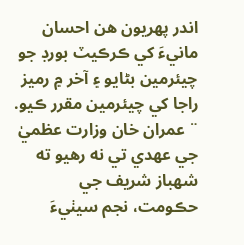اندر پهريون هن احسان مانيءَ کي ڪرڪيٽ بورڊ جو چيئرمين بڻايو ۽ آخر ۾ رميز راجا کي چيئرمين مقرر ڪيو.
¨ عمران خان وزارت عظميٰ جي عهدي تي نه رهيو ته شهباز شريف جي حڪومت، نجم سيٺيءَ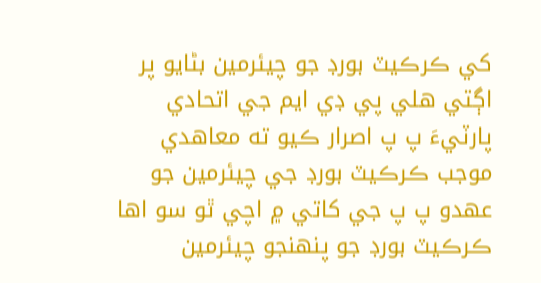کي ڪرڪيٽ بورڊ جو چيئرمين بڻايو پر اڳتي هلي پي ڊي ايم جي اتحادي پارٽيءَ پ پ اصرار ڪيو ته معاهدي موجب ڪرڪيٽ بورڊ جي چيئرمين جو عهدو پ پ جي کاتي ۾ اچي ٿو سو اها ڪرڪيٽ بورڊ جو پنهنجو چيئرمين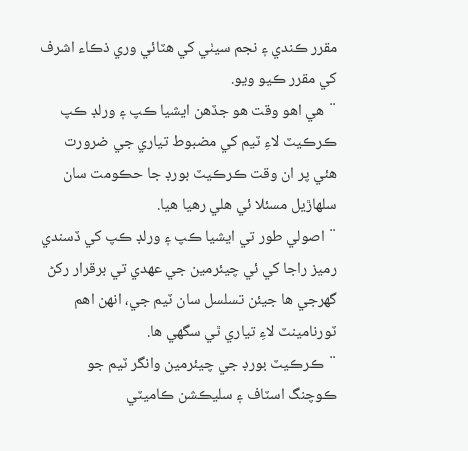مقرر ڪندي ۽ نجم سيٺي کي هٽائي وري ذڪاء اشرف کي مقرر ڪيو ويو.
¨ هي اهو وقت هو جڏهن ايشيا ڪپ ۽ ورلڊ ڪپ ڪرڪيٽ لاءِ ٽيم کي مضبوط تياري جي ضرورت هئي پر ان وقت ڪرڪيٽ بورڊ جا حڪومت سان سلهاڙيل مسئلا ئي هلي رهيا هيا.
¨ اصولي طور تي ايشيا ڪپ ۽ ورلڊ ڪپ کي ڏسندي رميز راجا کي ئي چيئرمين جي عهدي تي برقرار رکڻ گهرجي ها جيئن تسلسل سان ٽيم جي، انهن اهم ٽورنامينٽ لاءِ تياري ٿي سگهي ها.
¨ ڪرڪيٽ بورڊ جي چيئرمين وانگر ٽيم جو ڪوچنگ اسٽاف ۽ سليڪشن ڪاميٽي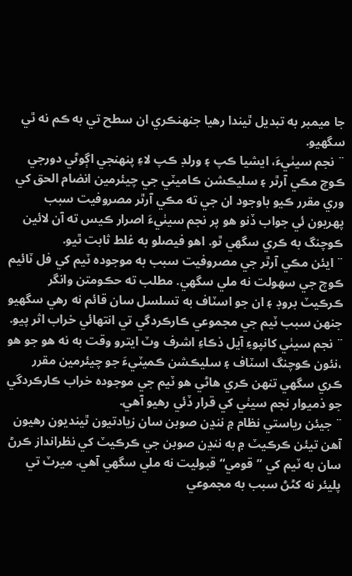جا ميمبر به تبديل ٿيندا رهيا جنهنڪري ان سطح تي به ڪم نه ٿي سگهيو.
¨ نجم سيٺيءَ، ايشيا ڪپ ۽ ورلڊ ڪپ لاءِ پنهنجي اڳوڻي دورجي ڪوچ مڪي آرٿر ۽ سليڪشن ڪاميٽي جي چيئرمين انضام الحق کي وري مقرر ڪيو باوجود ان جي ته مڪي آرٿر مصروفيت سبب پهريون ئي جواب ڏنو هو پر نجم سيٺيءَ اصرار ڪيس ته آن لائين ڪوچنگ به ڪري سگهي ٿو. اهو فيصلو به غلط ثابت ٿيو.
¨ ايئن مڪي آرٿر جي مصروفيت سبب به موجوده ٽيم کي فل ٽائيم ڪوچ جي سهولت نه ملي سگهي. مطلب ته حڪومتن وانگر ڪرڪيٽ بروڊ ۽ ان جو اسٽاف به تسلسل سان قائم نه رهي سگهيو جنهن سبب ٽيم جي مجموعي ڪارڪردگي تي انتهائي خراب اثر پيو.
¨ نجم سيٺي کانپوءِ آيل ذڪاءِ اشرف وٽ ايترو وقت به نه هو جو هو ،نئون ڪوچنگ اسٽاف ۽ سليڪشن ڪميٽيءَ جو چيئرمين مقرر ڪري سگهي تنهن ڪري هاڻي هو ٽيم جي موجوده خراب ڪارڪردگي جو ذميوار نجم سيٺي کي قرار ڏئي رهيو آهي.
¨ جيئن رياستي نظام ۾ ننڍن صوبن سان زيادتيون ٿينديون رهيون آهن تيئن ڪرڪيٽ ۾ به ننڍن صوبن جي ڪرڪيٽ کي نظرانداز ڪرڻ سان به ٽيم کي ”قومي“ قبوليت نه ملي سگهي آهي. ميرٽ تي پليئر نه کڻڻ سبب به مجموعي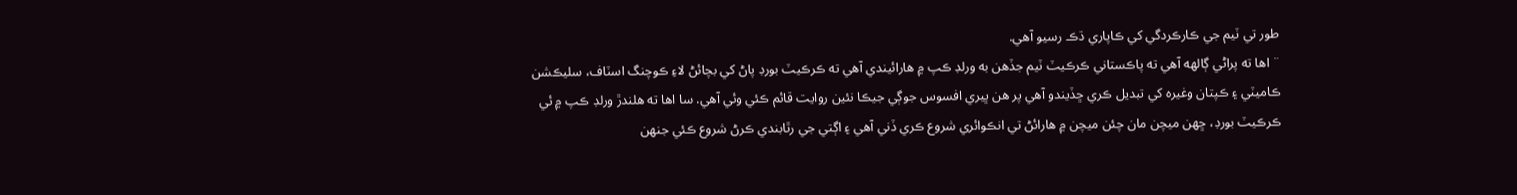طور تي ٽيم جي ڪارڪردگي کي ڪاپاري ڌڪ رسيو آهي.
¨ اها ته پراڻي ڳالهه آهي ته پاڪستاني ڪرڪيٽ ٽيم جڏهن به ورلڊ ڪپ ۾ هارائيندي آهي ته ڪرڪيٽ بورڊ پاڻ کي بچائڻ لاءِ ڪوچنگ اسٽاف، سليڪشن ڪاميٽي ۽ ڪپتان وغيره کي تبديل ڪري ڇڏيندو آهي پر هن ڀيري افسوس جوڳي جيڪا نئين روايت قائم ڪئي وئي آهي. سا اها ته هلندڙ ورلڊ ڪپ ۾ ئي ڪرڪيٽ بورڊ، ڇهن ميچن مان چئن ميچن ۾ هارائڻ تي انڪوائري شروع ڪري ڏني آهي ۽ اڳتي جي رٿابندي ڪرڻ شروع ڪئي جنهن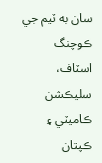سان به ٽيم جي ڪوچنگ اسٽاف، سليڪشن ڪاميٽي ۽ ڪپتان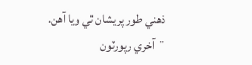ذهني طور پريشان ٿي ويا آهن.
¨ آخري رپورٽون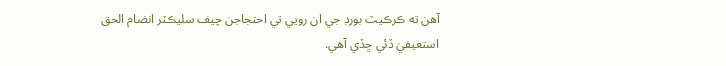آهن ته ڪرڪيٽ بورڊ جي ان رويي تي احتجاجن چيف سليڪٽر انضام الحق استعيفيٰ ڏئي ڇڏي آهي.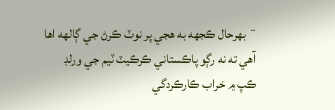¨ بهرحال ڪجهه به هجي پر نوٽ ڪرڻ جي ڳالهه اها آهي ته نه رڳو پاڪستاني ڪرڪيٽ ٽيم جي ورلڊ ڪپ ۾ خراب ڪارڪردگي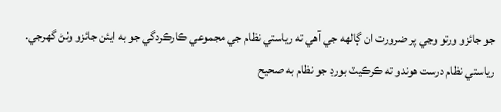جو جائزو ورتو وڃي پر ضرورت ان ڳالهه جي آهي ته رياستي نظام جي مجموعي ڪارڪردگي جو به ايئن جائزو وٺڻ گهرجي. رياستي نظام درست هوندو ته ڪرڪيٽ بورڊ جو نظام به صحيح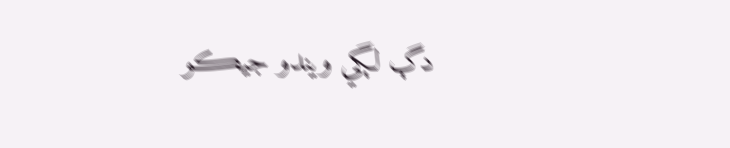دڳ لڳي ويندو جيڪو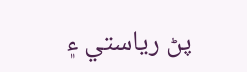پڻ رياستي ۽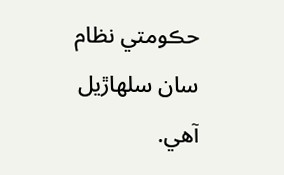حڪومتي نظام سان سلهاڙيل آهي.